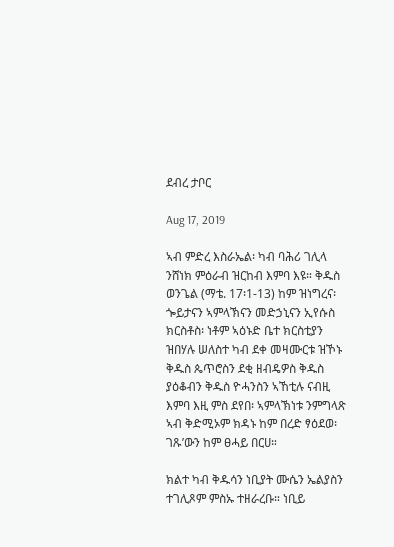ደብረ ታቦር

Aug 17, 2019

ኣብ ምድረ እስራኤል፡ ካብ ባሕሪ ገሊላ ንሸነክ ምዕራብ ዝርከብ እምባ እዩ። ቅዱስ ወንጌል (ማቴ. 17፡1-13) ከም ዝነግረና፡ ጐይታናን ኣምላኽናን መድኃኒናን ኢየሱስ ክርስቶስ፡ ነቶም ኣዕኑድ ቤተ ክርስቲያን ዝበሃሉ ሠለስተ ካብ ደቀ መዛሙርቱ ዝኾኑ ቅዱስ ጴጥሮስን ደቂ ዘብዴዎስ ቅዱስ ያዕቆብን ቅዱስ ዮሓንስን ኣኸቲሉ ናብዚ እምባ እዚ ምስ ደየበ፡ ኣምላኽነቱ ንምግላጽ ኣብ ቅድሚኦም ክዳኑ ከም በረድ ፃዕደወ፡ ገጹ’ውን ከም ፀሓይ በርሀ።

ክልተ ካብ ቅዱሳን ነቢያት ሙሴን ኤልያስን ተገሊጾም ምስኡ ተዘራረቡ። ነቢይ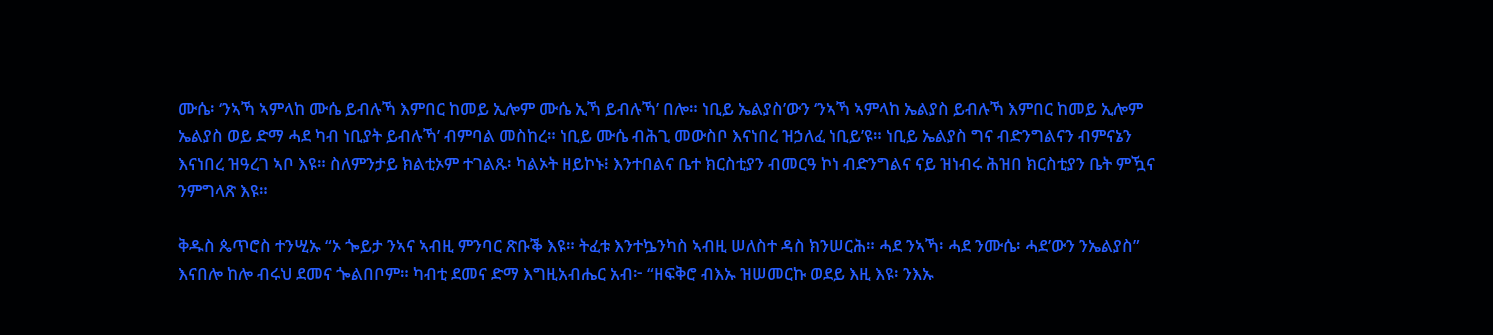ሙሴ፡ ‘ንኣኻ ኣምላከ ሙሴ ይብሉኻ እምበር ከመይ ኢሎም ሙሴ ኢኻ ይብሉኻ’ በሎ። ነቢይ ኤልያስ’ውን ‘ንኣኻ ኣምላከ ኤልያስ ይብሉኻ እምበር ከመይ ኢሎም ኤልያስ ወይ ድማ ሓደ ካብ ነቢያት ይብሉኻ’ ብምባል መስከረ። ነቢይ ሙሴ ብሕጊ መውስቦ እናነበረ ዝኃለፈ ነቢይ’ዩ። ነቢይ ኤልያስ ግና ብድንግልናን ብምናኔን እናነበረ ዝዓረገ ኣቦ እዩ። ስለምንታይ ክልቲኦም ተገልጹ፡ ካልኦት ዘይኮኑ፧ እንተበልና ቤተ ክርስቲያን ብመርዓ ኮነ ብድንግልና ናይ ዝነብሩ ሕዝበ ክርስቲያን ቤት ምዃና ንምግላጽ እዩ።

ቅዱስ ጴጥሮስ ተንሢኡ “ኦ ጐይታ ንኣና ኣብዚ ምንባር ጽቡቕ እዩ። ትፈቱ እንተኴንካስ ኣብዚ ሠለስተ ዳስ ክንሠርሕ። ሓደ ንኣኻ፡ ሓደ ንሙሴ፡ ሓደ’ውን ንኤልያስ” እናበሎ ከሎ ብሩህ ደመና ጐልበቦም። ካብቲ ደመና ድማ እግዚአብሔር አብ፦ “ዘፍቅሮ ብእኡ ዝሠመርኩ ወደይ እዚ እዩ፡ ንእኡ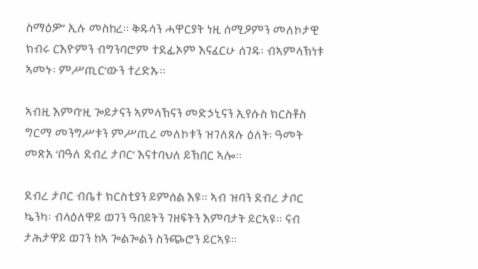ስማዕዎ” ኢሉ መስከረ። ቅዱሳን ሓዋርያት ነዚ ሰሚዖምን መለኮታዊ ክብሩ ርእዮምን ብግንባሮም ተደፊኦም እናፈርሁ ሰገዱ፡ ብኣምላኽነቱ ኣመኑ፡ ምሥጢር’ውን ተረድኡ።

ኣብዚ እምባ’ዚ ጐይታናን ኣምላኽናን መድኃኒናን ኢየሱስ ክርስቶስ ግርማ መንግሥቱን ምሥጢረ መለኮቱን ዝገለጸሉ ዕለት፡ ዓመት መጽአ ‘በዓለ ደብረ ታቦር’ እናተባህለ ይኽበር ኣሎ።

ደብረ ታቦር ብቤተ ክርስቲያን ይምሰል እዩ። ኣብ ዝባን ደብረ ታቦር ኴንካ፡ ብላዕለዋይ ወገን ዓበይትን ገዘፍትን እምባታት ይርኣዩ። ናብ ታሕታዋይ ወገን ከኣ ጐልጐልን ስንጭሮን ይርኣዩ።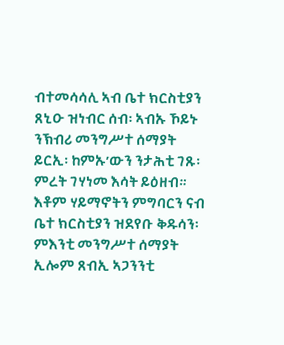ብተመሳሳሊ ኣብ ቤተ ክርስቲያን ጸኒዑ ዝነብር ሰብ፡ ኣብኡ ኾይኑ ንኽብሪ መንግሥተ ሰማያት ይርኢ፡ ከምኡ’ውን ንታሕቲ ገጹ፡ ምረት ገሃነመ እሳት ይዕዘብ። እቶም ሃይማኖትን ምግባርን ናብ ቤተ ክርስቲያን ዝደየቡ ቅዱሳን፡ ምእንቲ መንግሥተ ሰማያት ኢሎም ጸብኢ ኣጋንንቲ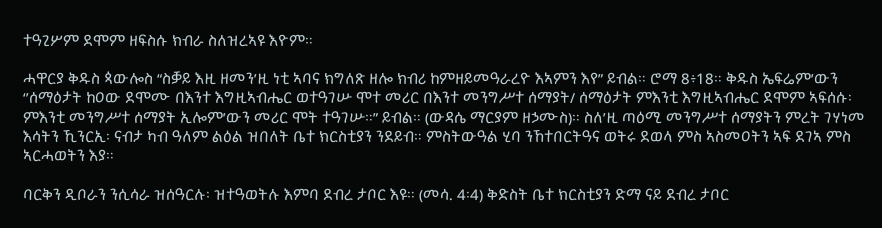ተዓጊሦም ደሞም ዘፍስሱ ክብራ ስለዝረኣዩ እዮም።

ሓዋርያ ቅዱስ ጳውሎስ “ስቓይ እዚ ዘመን’ዚ ነቲ ኣባና ክግለጽ ዘሎ ክብሪ ከምዘይመዓራረዮ እኣምን እየ” ይብል። ሮማ 8፥18። ቅዱስ ኤፍሬም’ውን ‘’ሰማዕታት ከዐው ደሞሙ በእንተ እግዚኣብሔር ወተዓገሡ ሞተ መሪር በእንተ መንግሥተ ሰማያት/ ሰማዕታት ምእንቲ እግዚኣብሔር ደሞም ኣፍሰሱ፡ ምእንቲ መንግሥተ ሰማያት ኢሎም’ውን መሪር ሞት ተዓገሡ።” ይብል። (ውዳሴ ማርያም ዘኃሙስ)። ስለ’ዚ ጣዕሚ መንግሥተ ሰማያትን ምረት ገሃነመ እሳትን ኺንርኢ፡ ናብታ ካብ ዓለም ልዕል ዝበለት ቤተ ክርስቲያን ንደይብ። ምስትውዓል ሂባ ንኸተበርትዓና ወትሩ ደወላ ምስ ኣስመዐትን ኣፍ ደገኣ ምስ ኣርሓወትን እያ።

ባርቅን ዲቦራን ንሲሳራ ዝሰዓርሉ፡ ዝተዓወትሉ እምባ ደብረ ታቦር እዩ። (መሳ. 4፡4) ቅድስት ቤተ ክርስቲያን ድማ ናይ ደብረ ታቦር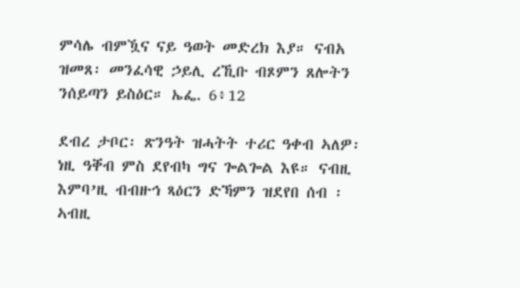ምሳሌ ብምዃና ናይ ዓወት መድረክ እያ። ናብአ ዝመጸ፡ መንፈሳዊ ኃይሊ ረኺቡ ብጾምን ጸሎትን ንሰይጣን ይስዕር። ኤፌ. 6፥12

ደብረ ታቦር፡ ጽንዓት ዝሓትት ተሪር ዓቀብ ኣለዎ፡ ነዚ ዓቐብ ምስ ደየብካ ግና ጐልጐል እዩ። ናብዚ እምባ’ዚ ብብዙኅ ጻዕርን ድኻምን ዝደየበ ሰብ ፡ ኣብዚ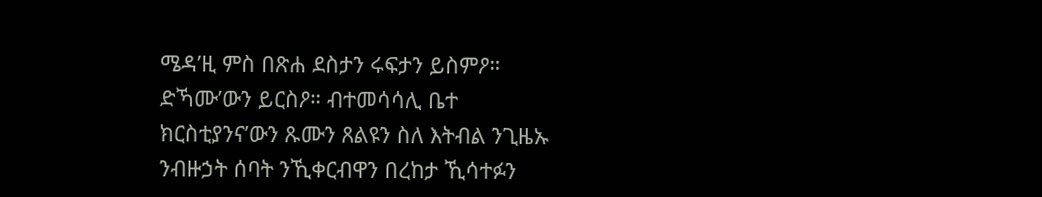ሜዳ’ዚ ምስ በጽሐ ደስታን ሩፍታን ይስምዖ። ድኻሙ’ውን ይርስዖ። ብተመሳሳሊ ቤተ ክርስቲያንና’ውን ጹሙን ጸልዩን ስለ እትብል ንጊዜኡ ንብዙኃት ሰባት ንኺቀርብዋን በረከታ ኺሳተፉን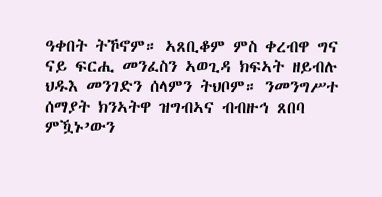ዓቀበት ትኾኖም። ኣጸቢቆም ምስ ቀረብዋ ግና ናይ ፍርሒ መንፈስን ኣወጊዳ ክፍኣት ዘይብሉ ህዱእ መንገድን ሰላምን ትህቦም። ንመንግሥተ ሰማያት ክንኣትዋ ዝግብኣና ብብዙኅ ጸበባ ምዃኑ’ውን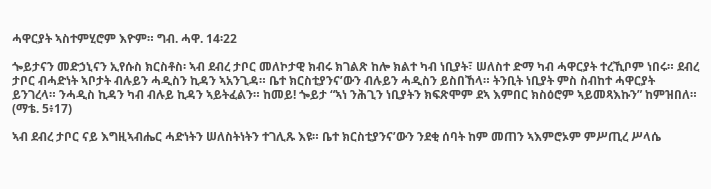ሓዋርያት ኣስተምሂሮም እዮም። ግብ. ሓዋ. 14፡22

ጐይታናን መድኃኒናን ኢየሱስ ክርስቶስ፡ ኣብ ደብረ ታቦር መለኮታዊ ክብሩ ክገልጽ ከሎ ክልተ ካብ ነቢያት፣ ሠለስተ ድማ ካብ ሓዋርያት ተረኺቦም ነበሩ። ደብረ ታቦር ብሓድነት ኣቦታት ብሉይን ሓዲስን ኪዳን ኣአንጊዳ። ቤተ ክርስቲያንና’ውን ብሉይን ሓዲስን ይስበኸላ። ትንቢት ነቢያት ምስ ስብከተ ሓዋርያት ይንገረላ። ንሓዲስ ኪዳን ካብ ብሉይ ኪዳን ኣይትፈልን። ከመይ! ጐይታ “ኣነ ንሕጊን ነቢያትን ክፍጽሞም ደኣ እምበር ክስዕሮም ኣይመጻእኩን” ከምዝበለ። (ማቴ. 5፥17)

ኣብ ደብረ ታቦር ናይ እግዚኣብሔር ሓድነትን ሠለስትነትን ተገሊጹ እዩ። ቤተ ክርስቲያንና’ውን ንደቂ ሰባት ከም መጠን ኣእምሮኦም ምሥጢረ ሥላሴ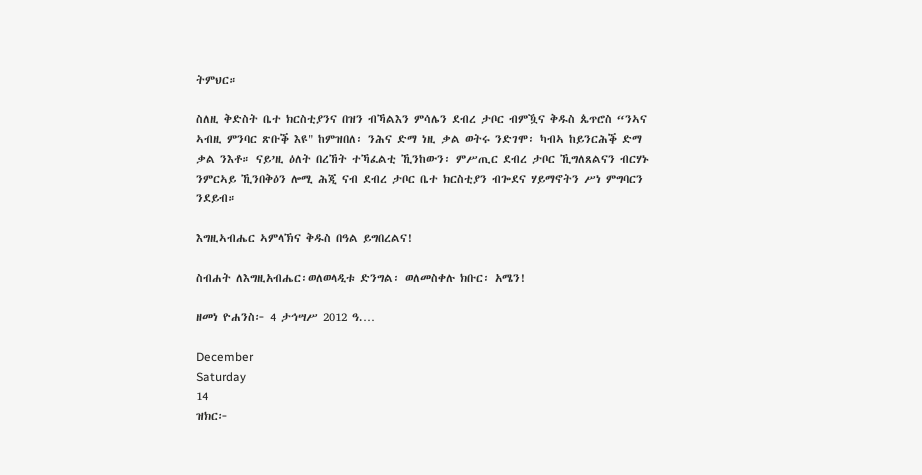ትምህር።

ስለዚ ቅድስት ቤተ ክርስቲያንና በዝን ብኻልእን ምሳሌን ደብረ ታቦር ብምዃና ቅዱስ ጴጥሮስ “ንኣና ኣብዚ ምንባር ጽቡቕ እዩ" ከምዝበለ፡ ንሕና ድማ ነዚ ቃል ወትሩ ንድገሞ፡ ካብኣ ከይንርሕቕ ድማ ቃል ንእቶ። ናይ’ዚ ዕለት በረኸት ተኻፈልቲ ኺንከውን፡ ምሥጢር ደብረ ታቦር ኺግለጸልናን ብርሃኑ ንምርኣይ ኺንበቅዕን ሎሚ ሕጂ ናብ ደብረ ታቦር ቤተ ክርስቲያን ብጐደና ሃይማኖትን ሥነ ምግባርን ንደይብ።

እግዚኣብሔር ኣምላኽና ቅዱስ በዓል ይግበረልና!

ስብሐት ለእግዚአብሔር፡ወለወላዲቱ ድንግል፡ ወለመስቀሉ ክቡር፡ አሜን!

ዘመነ ዮሐንስ፦ 4 ታኅሣሥ 2012 ዓ.…

December
Saturday
14
ዝክር፦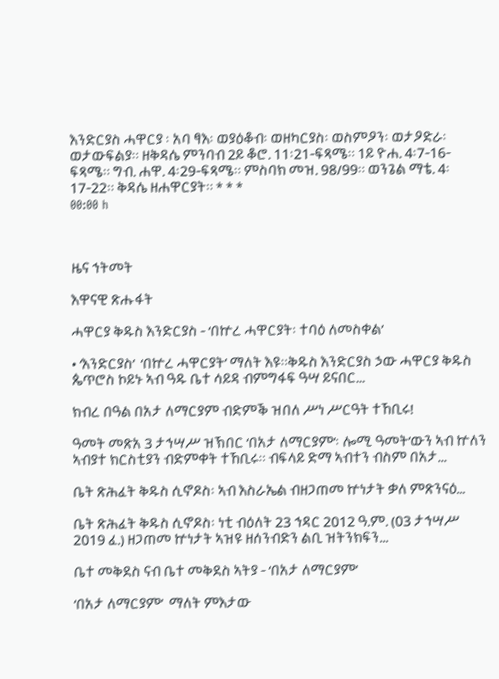እንድርያስ ሓዋርያ ፡ አባ ፃእ፡ ወያዕቆብ፡ ወዘካርያስ፡ ወስምዖን፡ ወታዖድራ፡ ወታውፍልያ። ዘቅዳሴ ምንባብ 2ይ ቆሮ. 11፡21-ፍጻሜ። 1ይ ዮሐ. 4፡7-16-ፍጻሜ። ግብ. ሐዋ. 4፡29-ፍጻሜ። ምስባክ መዝ. 98/99። ወንጌል ማቴ. 4፡17-22። ቅዳሴ ዘሐዋርያት። * * *
00:00 h



ዜና ኅትመት

እዋናዊ ጽሑፋት

ሓዋርያ ቅዱስ እንድርያስ - ‘በኵረ ሓዋርያት፡ ተባዕ ለመስቀል’

• ‘እንድርያስ’  ‘በኵረ ሓዋርያት’ ማለት እዩ።ቅዱስ እንድርያስ ኃው ሓዋርያ ቅዱስ ጴጥሮስ ኮይኑ ኣብ ዓዱ ቤተ ሳይዳ ብምግፋፍ ዓሣ ይናበር...

ክብረ በዓል በአታ ለማርያም ብድምቕ ዝበለ ሥነ ሥርዓት ተኸቢሩ!

ዓመት መጽአ 3 ታኅሣሥ ዝኽበር ‘በአታ ለማርያም’፡ ሎሚ ዓመት’ውን ኣብ ኵለን ኣብያተ ክርስቲያን ብድምቀት ተኸቢሩ። ብፍላይ ድማ ኣብተን ብስም በአታ...

ቤት ጽሕፈት ቅዱስ ሲኖዶስ፡ ኣብ እስራኤል ብዘጋጠመ ኵነታት ቃለ ምጽንናዕ…

ቤት ጽሕፈት ቅዱስ ሲኖዶስ፡ ነቲ ብዕለት 23 ኅዳር 2012 ዓ.ም. (03 ታኅሣሥ 2019 ፈ.) ዘጋጠመ ኵነታት ኣዝዩ ዘሰንብድን ልቢ ዝትንክፍን...

ቤተ መቅደስ ናብ ቤተ መቅደስ ኣትያ - ‘በአታ ለማርያም’

‘በአታ ለማርያም’  ማለት ምእታው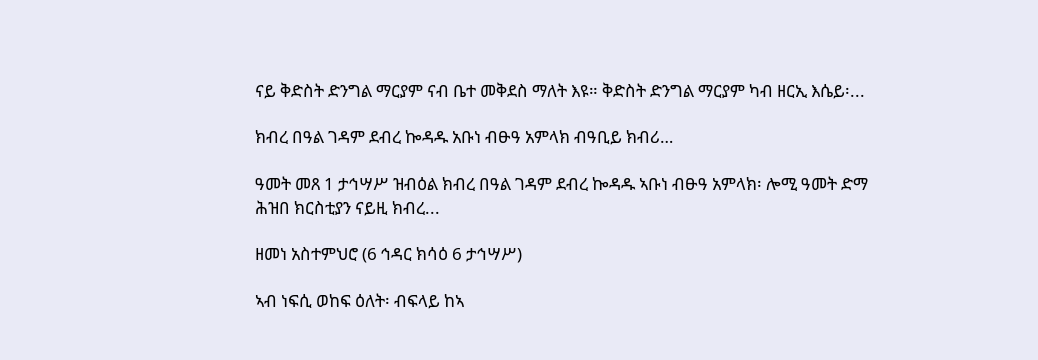ናይ ቅድስት ድንግል ማርያም ናብ ቤተ መቅደስ ማለት እዩ። ቅድስት ድንግል ማርያም ካብ ዘርኢ እሴይ፡...

ክብረ በዓል ገዳም ደብረ ኰዳዱ አቡነ ብፁዓ አምላክ ብዓቢይ ክብሪ…

ዓመት መጸ 1 ታኅሣሥ ዝብዕል ክብረ በዓል ገዳም ደብረ ኰዳዱ ኣቡነ ብፁዓ አምላክ፡ ሎሚ ዓመት ድማ ሕዝበ ክርስቲያን ናይዚ ክብረ...

ዘመነ አስተምህሮ (6 ኅዳር ክሳዕ 6 ታኅሣሥ)

ኣብ ነፍሲ ወከፍ ዕለት፡ ብፍላይ ከኣ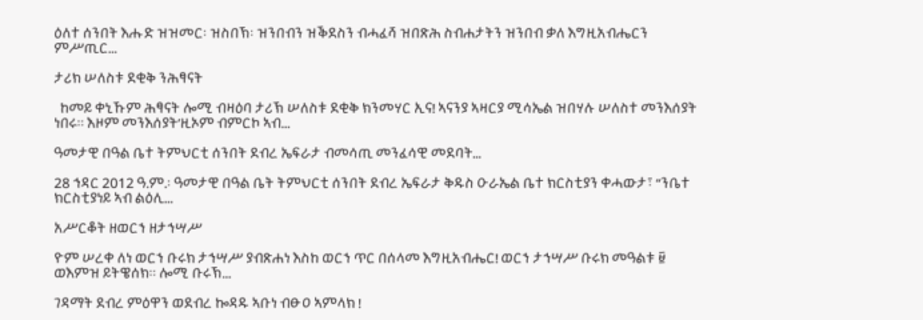ዕለተ ሰንበት እሑድ ዝዝመር፡ ዝስበኽ፡ ዝንበብን ዝቕደስን ብሓፈሻ ዝበጽሕ ስብሐታትን ዝንበብ ቃለ እግዚአብሔርን ምሥጢር...

ታሪክ ሠለስቱ ደቂቅ ንሕፃናት

  ከመይ ቀኒኹም ሕፃናት ሎሚ ብዛዕባ ታሪኽ ሠለስቱ ደቂቅ ክንመሃር ኢና! ኣናንያ ኣዛርያ ሚሳኤል ዝበሃሉ ሠለስተ መንእሰያት ነበሩ። እዞም መንእሰያት’ዚኦም ብምርኮ ኣብ...

ዓመታዊ በዓል ቤተ ትምህርቲ ሰንበት ደብረ ኤፍራታ ብመሳጢ መንፈሳዊ መደባት…

28 ኅዳር 2012 ዓ.ም.፡ ዓመታዊ በዓል ቤት ትምህርቲ ሰንበት ደብረ ኤፍራታ ቅዱስ ዑራኤል ቤተ ክርስቲያን ቀሓውታ፣ “ንቤተ ክርስቲያነይ ኣብ ልዕሊ...

አሥርቆት ዘወርኀ ዘታኅሣሥ

ዮም ሠረቀ ለነ ወርኀ ቡሩክ ታኅሣሥ ያብጽሐነ እስከ ወርኀ ጥር በሰላመ እግዚአብሔር! ወርኀ ታኅሣሥ ቡሩክ መዓልቱ ፱ ወእምዝ ይትዌሰክ። ሎሚ ቡሩኽ...

ገዳማት ደብረ ምዕዋን ወደብረ ኰዳዱ ኣቡነ ብፁዐ ኣምላክ !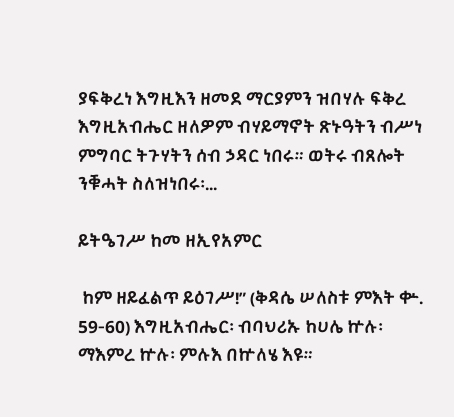ያፍቅረነ እግዚእን ዘመደ ማርያምን ዝበሃሉ ፍቅረ እግዚአብሔር ዘለዎም ብሃይማኖት ጽኑዓትን ብሥነ ምግባር ትጉሃትን ሰብ ኃዳር ነበሩ። ወትሩ ብጸሎት ንቑሓት ስለዝነበሩ፡...

ይትዔገሥ ከመ ዘኢየአምር

 ከም ዘይፈልጥ ይዕገሥ!” (ቅዳሴ ሠለስቱ ምእት ቍ. 59-60) እግዚአብሔር፡ ብባህሪኡ ከሀሌ ኵሉ፡ ማእምረ ኵሉ፡ ምሉእ በኵለሄ እዩ።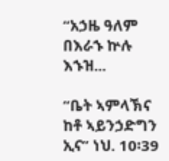“አኃዜ ዓለም በእራኁ ኵሉ እኁዝ...

“ቤት ኣምላኽና ከቶ ኣይንኃድግን ኢና” ነህ. 10፡39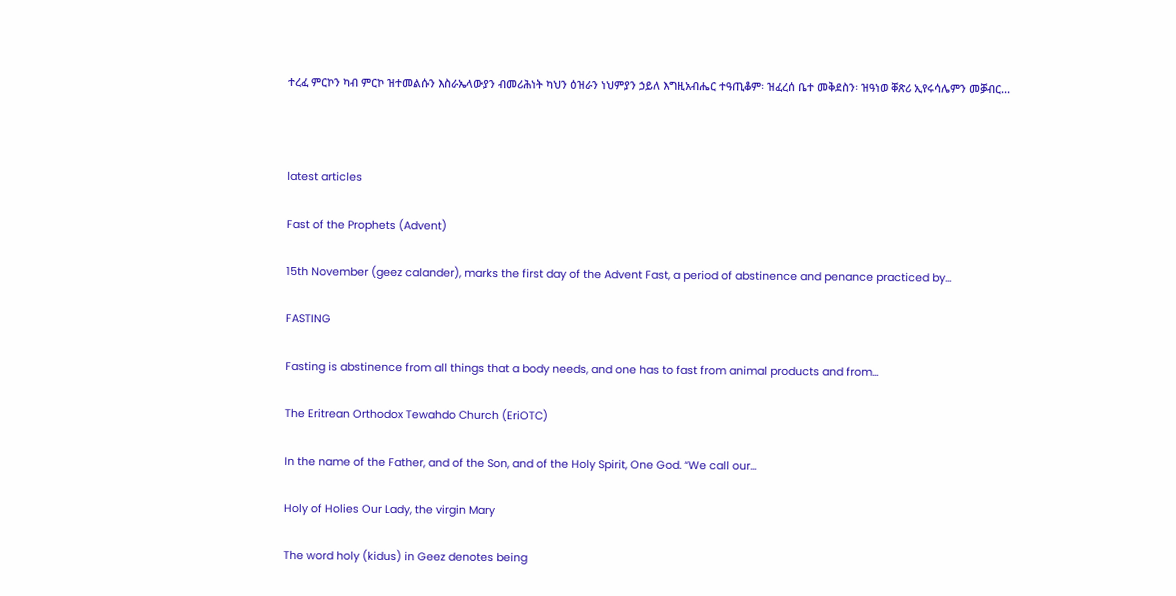ተረፈ ምርኮን ካብ ምርኮ ዝተመልሱን እስራኤላውያን ብመሪሕነት ካህን ዕዝራን ነህምያን ኃይለ እግዚአብሔር ተዓጢቆም፡ ዝፈረሰ ቤተ መቅደስን፡ ዝዓነወ ቐጽሪ ኢየሩሳሌምን መቓብር...



latest articles

Fast of the Prophets (Advent)

15th November (geez calander), marks the first day of the Advent Fast, a period of abstinence and penance practiced by...

FASTING

Fasting is abstinence from all things that a body needs, and one has to fast from animal products and from...

The Eritrean Orthodox Tewahdo Church (EriOTC)

In the name of the Father, and of the Son, and of the Holy Spirit, One God. “We call our...

Holy of Holies Our Lady, the virgin Mary

The word holy (kidus) in Geez denotes being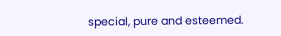special, pure and esteemed.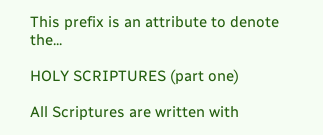This prefix is an attribute to denote the...

HOLY SCRIPTURES (part one)

All Scriptures are written with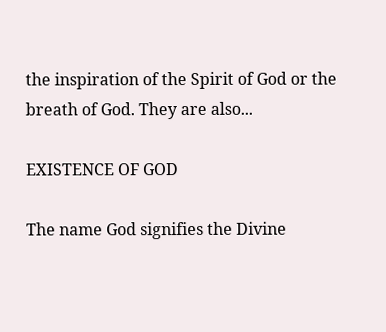the inspiration of the Spirit of God or the breath of God. They are also...

EXISTENCE OF GOD

The name God signifies the Divine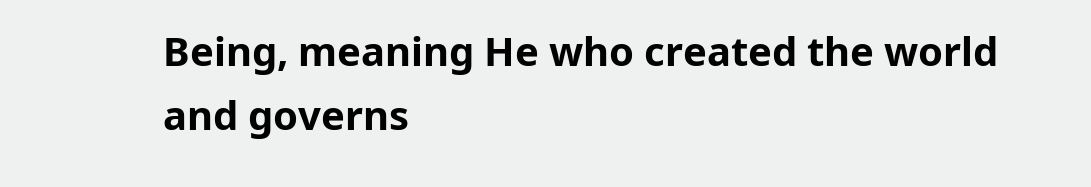Being, meaning He who created the world and governs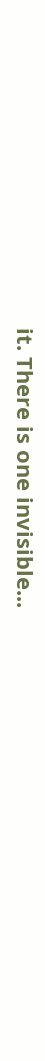it. There is one invisible...